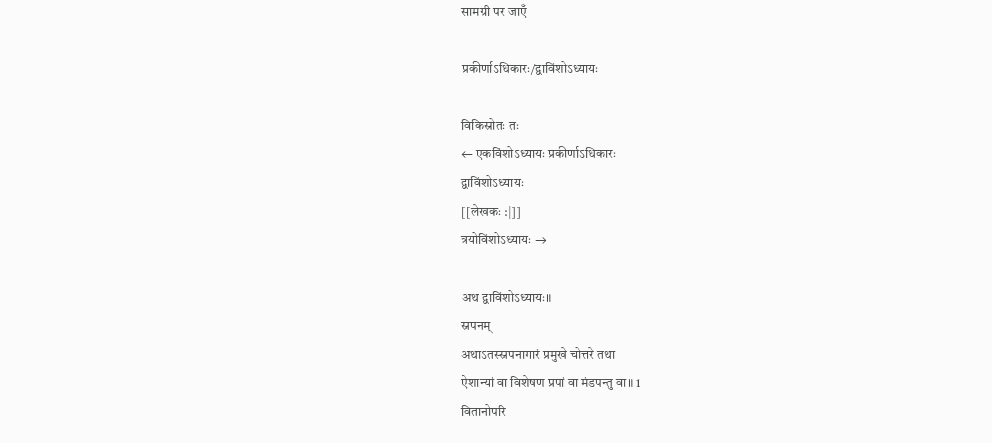सामग्री पर जाएँ

प्रकीर्णाऽधिकारः/द्वाविंशोऽध्यायः

विकिस्रोतः तः
← एकविंशोऽध्यायः प्रकीर्णाऽधिकारः
द्वाविंशोऽध्यायः
[[लेखकः :|]]
त्रयोविंशोऽध्यायः →

अथ द्वाविंशोऽध्यायः॥
स्नपनम्
अथाऽतस्स्नपनागारं प्रमुखे चोत्तरे तथा
ऐशान्यां वा विशेषण प्रपां वा मंडपन्तु वा॥ 1
वितानोपरि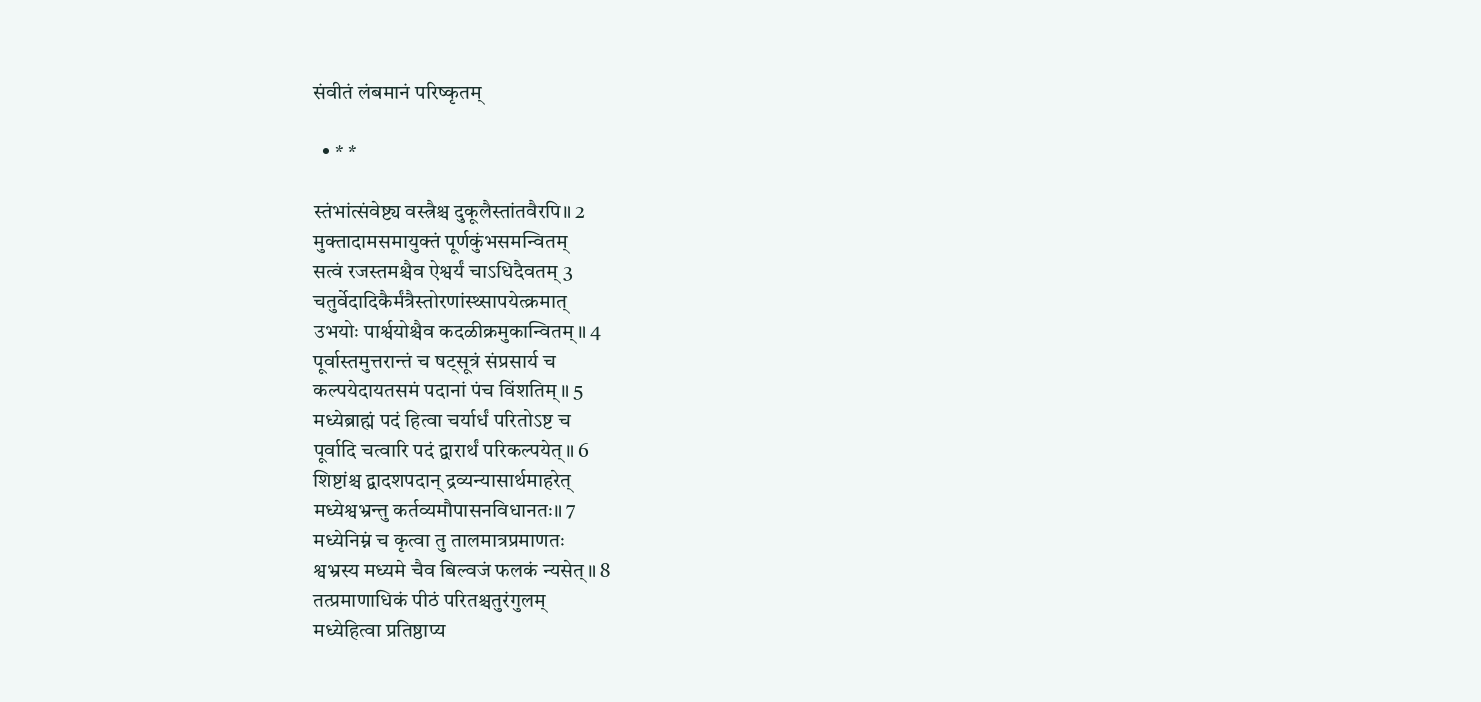संवीतं लंबमानं परिष्कृतम्

  • * *

स्तंभांत्संवेष्ट्य वस्त्रैश्च दुकूलैस्तांतवैरपि॥ 2
मुक्तादामसमायुक्तं पूर्णकुंभसमन्वितम्
सत्वं रजस्तमश्चैव ऐश्वर्यं चाऽधिदैवतम् 3
चतुर्वेदादिकैर्मंत्रैस्तोरणांस्थ्सापयेत्क्रमात्
उभयोः पार्श्वयोश्चैव कदळीक्रमुकान्वितम्॥ 4
पूर्वास्तमुत्तरान्तं च षट्सूत्रं संप्रसार्य च
कल्पयेदायतसमं पदानां पंच विंशतिम्॥ 5
मध्येब्राह्मं पदं हित्वा चर्यार्धं परितोऽष्ट च
पूर्वादि चत्वारि पदं द्वारार्थं परिकल्पयेत्॥ 6
शिष्टांश्च द्वादशपदान्‌ द्रव्यन्यासार्थमाहरेत्
मध्येश्वभ्रन्तु कर्तव्यमौपासनविधानतः॥ 7
मध्येनिम्नं च कृत्वा तु तालमात्रप्रमाणतः
श्वभ्रस्य मध्यमे चैव बिल्वजं फलकं न्यसेत्॥ 8
तत्प्रमाणाधिकं पीठं परितश्चतुरंगुलम्
मध्येहित्वा प्रतिष्ठाप्य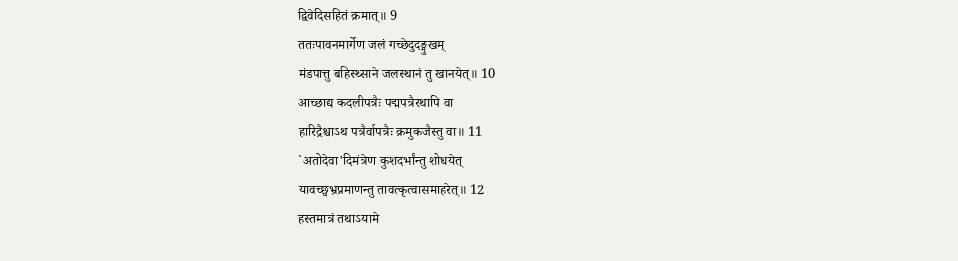द्विवेदिसहितं क्रमात्॥ 9
ततःपावनमार्गेण जलं गच्छेदुदङ्मुखम्
मंडपात्तु बहिस्थ्साने जलस्थानं तु खानयेत्॥ 10
आच्छाद्य कदलीपत्रैः पद्मपत्रैरथापि वा
हारिद्रैश्चाऽथ पत्रैर्वापत्रैः क्रमुकजैस्तु वा॥ 11
`अतोदेवा'दिमंत्रेण कुशदर्भांन्तु शोधयेत्
यावच्छ्वभ्रप्रमाणन्तु तावत्कृत्वासमाहरेत्॥ 12
हस्तमात्रं तथाऽयामे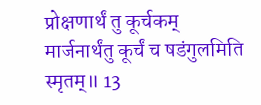प्रोक्षणार्थं तु कूर्चकम्
मार्जनार्थंतु कूर्चं च षडंगुलमिति स्मृतम्॥ 13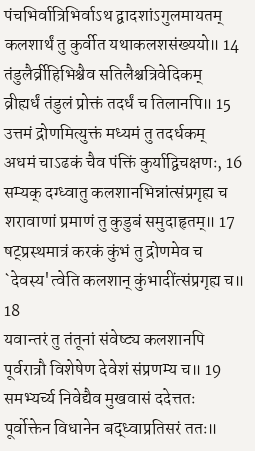पंचभिर्वात्रिभिर्वाऽथ द्वादशांऽगुलमायतम्
कलशार्थं तु कुर्वीत यथाकलशसंख्ययो॥ 14
तंडुलैर्व्रीहिभिश्चैव सतिलैश्चत्रिवेदिकम्
व्रीह्यर्धं तंडुलं प्रोक्तं तदर्धं च तिलानपि॥ 15
उत्तमं द्रोणमित्युक्तं मध्यमं तु तदर्धकम्
अधमं चाऽढकं चैव पंक्तिं कुर्याद्विचक्षणः, 16
सम्यक् दग्ध्वातु कलशानभिन्नांत्संप्रगृह्य च
शरावाणां प्रमाणं तु कुडुबं समुदाहृतम्॥ 17
षट्प्रस्थमात्रं करकं कुंभं तु द्रोणमेव च
`देवस्य'त्वेति कलशान्‌ कुंभादींत्संप्रगृह्य च॥ 18
यवान्तरं तु तंतूनां संवेष्ट्य कलशानपि
पूर्वरात्रौ विशेषेण देवेशं संप्रणम्य च॥ 19
समभ्यर्च्य निवेद्यैव मुखवासं ददेत्ततः
पूर्वोक्तेन विधानेन बद्ध्वाप्रतिसरं ततः॥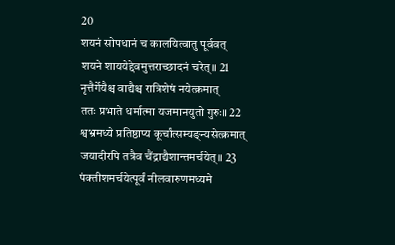20
शयनं सोपधानं च कालयित्वातु पूर्ववत्
शयने शाययेद्देवमुत्तराच्छादनं चरेत्॥ 21
नृत्तैर्गेयैश्च वाद्यैश्च रात्रिशेषं नयेत्क्रमात्
ततः प्रभाते धर्मात्मा यजमानयुतो गुरुः॥ 22
श्वभ्रमध्ये प्रतिष्ठाप्य कूर्चांत्सम्यङ्न्यसेत्क्रमात्
जयादीरपि तत्रैव चैंद्राद्यैशान्तमर्चयेत्॥ 23
पंक्तीशमर्चयेत्पूर्वं नीलवारुणमध्यमे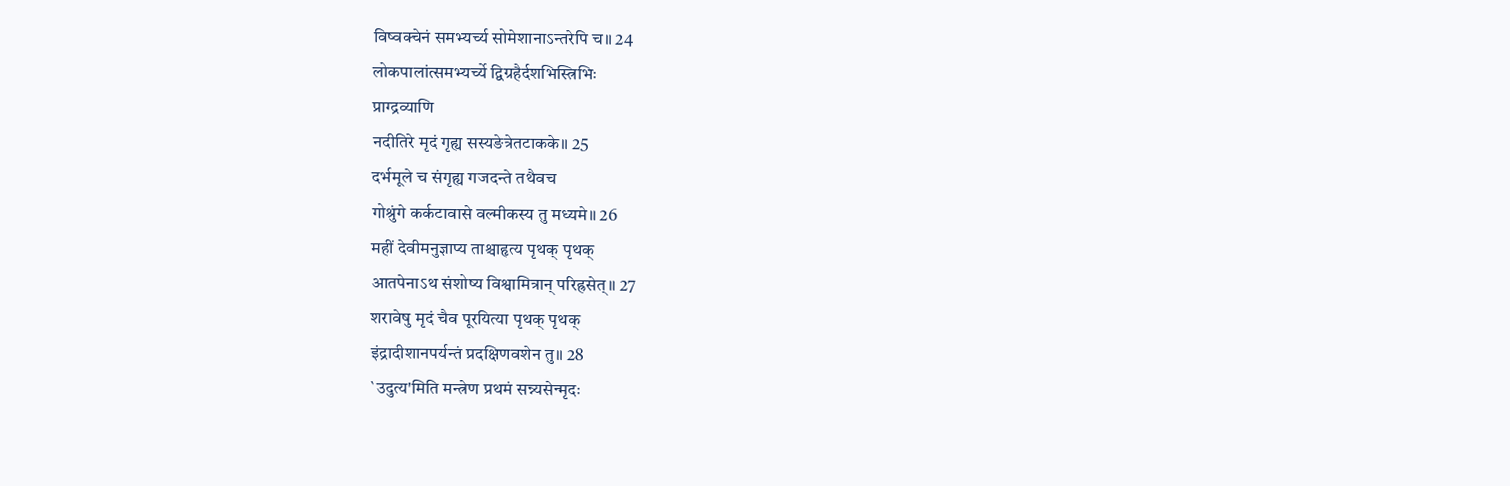विष्वक्चेनं समभ्यर्च्य सोमेशानाऽन्तरेपि च॥ 24
लोकपालांत्समभ्यर्च्ये द्विग्रहैर्दशभिस्त्रिभिः
प्राग्द्रव्याणि
नदीतिरे मृदं गृह्य सस्यङेत्रेतटाकके॥ 25
दर्भमूले च संगृह्य गजदन्ते तथैवच
गोश्रुंगे कर्कटावासे वल्मीकस्य तु मध्यमे॥ 26
महीं देवीमनुज्ञाप्य ताश्चाहृत्य पृथक् पृथक्
आतपेनाऽथ संशोष्य विश्वामित्रान्‌ परिह्रसेत्॥ 27
शरावेषु मृदं चैव पूरयित्या पृथक् पृथक्‌
इंद्रादीशानपर्यन्तं प्रदक्षिणवशेन तु॥ 28
`उदुत्य'मिति मन्त्रेण प्रथमं सन्न्यसेन्मृदः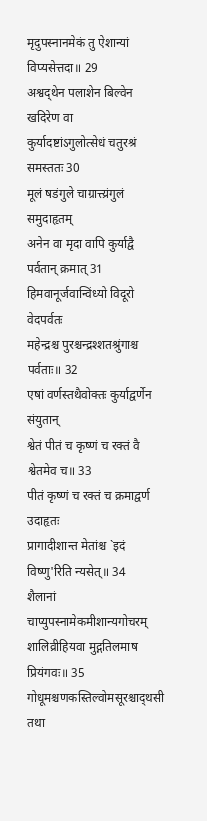मृदुपस्नानमेकं तु ऐशान्यां विप्यसेत्तदा॥ 29
अश्वद्थेन पलाशेन बिल्वेन खदिरेण वा
कुर्यादष्टांऽगुलोत्सेधं चतुरश्रं समस्ततः 30
मूलं षडंगुले चाग्रात्त्य्रंगुलं समुदाहृतम्
अनेन वा मृदा वापि कुर्याद्वै पर्वतान्‌ क्रमात् 31
हिमवानूर्जवान्विंध्यो विदूरो वेदपर्वतः
महेन्द्रश्च पुरश्चन्द्रश्शतश्रुंगाश्च पर्वताः॥ 32
एषां वर्णस्तथैवोक्तः कुर्याद्वर्णेन संयुतान्‌
श्वेतं पीतं च कृष्णं च रक्तं वै श्वेतमेव च॥ 33
पीतं कृष्णं च रक्तं च क्रमाद्वर्ण उदाहृतः
प्रागादीशान्त मेतांश्च `इदं विष्णु'रिति न्यसेत्॥ 34
शैलानां चाप्युपस्नामेकमीशान्यगोचरम्
शालिव्रीहियवा मुद्गतिलमाष प्रियंगवः॥ 35
गोधूमश्चणकस्तिल्वोमसूरश्चाद्थसी तथा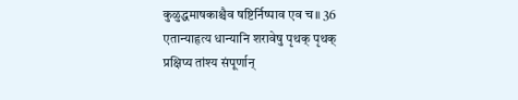कुळुद्धमाषकाश्चैव षष्टिर्निष्पाव एव च॥ 36
एतान्याहृत्य धान्यानि शरावेषु पृथक् पृथक्
प्रक्षिप्य तांश्य संपूर्णान्‌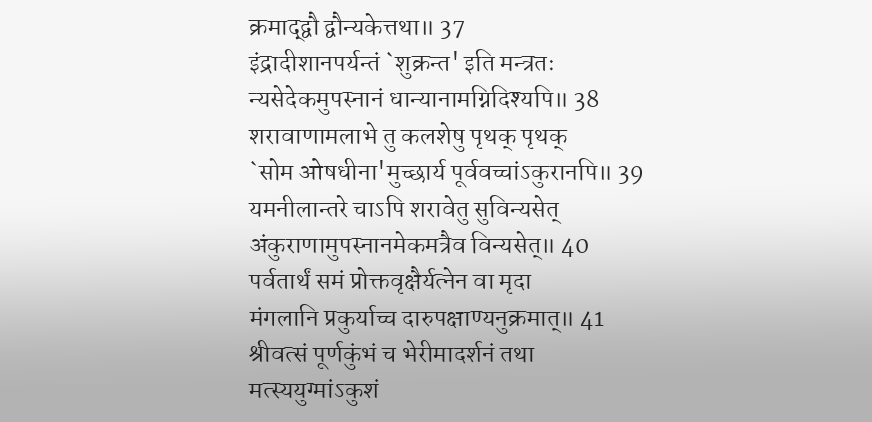क्रमाद्द्वौ द्वौन्यकेत्तथा॥ 37
इंद्रादीशानपर्यन्तं `शुक्रन्त' इति मन्त्रतः
न्यसेदेकमुपस्नानं धान्यानामग्निदिश्यपि॥ 38
शरावाणामलाभे तु कलशेषु पृथक् पृथक्
`सोम ओषधीना'मुच्छार्य पूर्ववच्चांऽकुरानपि॥ 39
यमनीलान्तरे चाऽपि शरावेतु सुविन्यसेत्
अंकुराणामुपस्नानमेकमत्रैव विन्यसेत्॥ 40
पर्वतार्थं समं प्रोक्तवृक्षैर्यत्नेन वा मृदा
मंगलानि प्रकुर्याच्च दारुपक्षाण्यनुक्रमात्॥ 41
श्रीवत्सं पूर्णकुंभं च भेरीमादर्शनं तथा
मत्स्ययुग्मांऽकुशं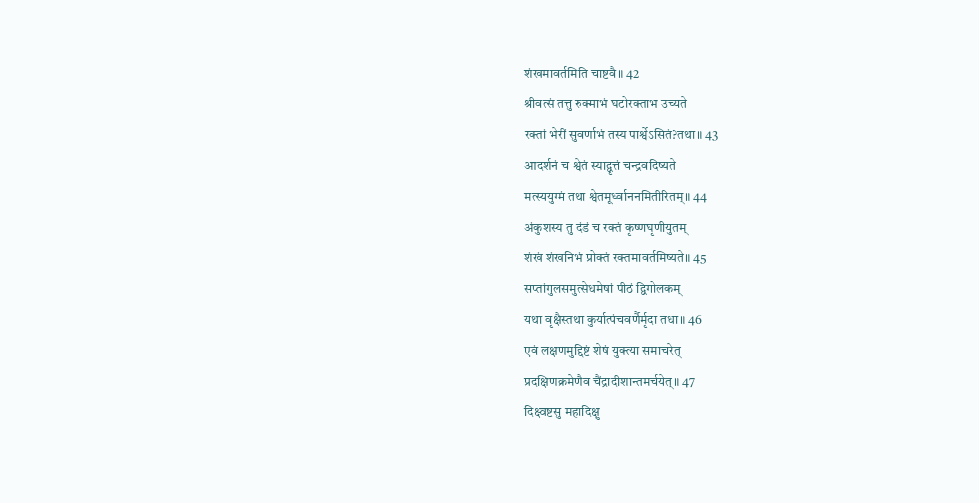शंखमावर्तमिति चाष्टवै॥ 42
श्रीवत्सं तत्तु रुक्माभं घटोरक्ताभ उच्यते
रक्तां भेरीं सुवर्णाभं तस्य पार्श्वेऽसितं?तथा॥ 43
आदर्शनं च श्वेतं स्याद्वृत्तं चन्द्रवदिष्यते
मत्स्ययुग्मं तथा श्वेतमूर्ध्वाननमितीरितम्॥ 44
अंकुशस्य तु दंडं च रक्तं कृष्णघृणीयुतम्
शंखं शंखनिभं प्रोक्तं रक्तमावर्तमिष्यते॥ 45
सप्तांगुलसमुत्सेधमेषां पीठं द्विगोलकम्
यथा वृक्षैस्तथा कुर्यात्पंचवर्णैर्मृदा तधा॥ 46
एवं लक्षणमुद्दिष्टं शेषं युक्त्या समाचरेत्
प्रदक्षिणक्रमेणैव चैंद्रादीशान्तमर्चयेत्॥ 47
दिक्ष्वष्टसु महादिक्षु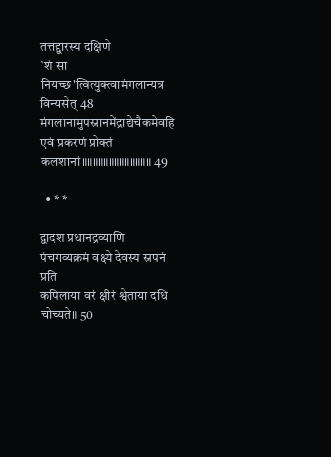तत्तद्द्वारस्य दक्षिणे
`शं सा नियच्छ'त्वित्युक्त्वामंगलान्यत्र विन्यसेत् 48
मंगलानामुपस्नानमेंद्राद्येचैकमेवहि
एवं प्रकरणं प्रोक्तं कलशानां॥॥॥॥॥॥॥॥॥॥॥॥॥ 49

  • * *

द्वादश प्रधानद्रव्याणि
पंचगव्यक्रमं वक्ष्ये देवस्य स्नपनं प्रति
कपिलाया वरं क्षीरं श्वेताया दधि चोच्यते॥ 50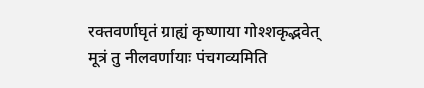रक्तवर्णाघृतं ग्राह्यं कृष्णाया गोश्शकृद्भवेत्
मूत्रं तु नीलवर्णायाः पंचगव्यमिति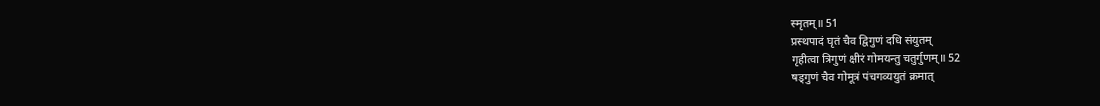स्मृतम्॥ 51
प्रस्थपादं घृतं चैव द्विगुणं दधि संयुतम्
गृहीत्वा त्रिगुणं क्षीरं गोमयन्तु चतुर्गुणम्॥ 52
षड्गुणं चैव गोमूत्रं पंचगव्ययुतं क्रमात्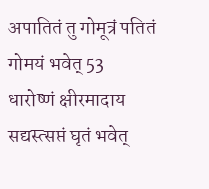अपातितं तु गोमूत्रं पतितं गोमयं भवेत् 53
धारोष्णं क्षीरमादाय सद्यस्त्सप्तं घृतं भवेत्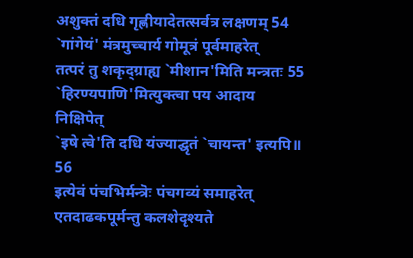अशुक्तं दधि गृह्णीयादेतत्सर्वत्र लक्षणम् 54
`गांगेयं' मंत्रमुच्चार्य गोमूत्रं पूर्वमाहरेत्
तत्परं तु शकृद्ग्राह्य `मीशान'मिति मन्त्रतः 55
`हिरण्यपाणि'मित्युक्त्वा पय आदाय निक्षिपेत्
`इषे त्वे'ति दधि यंज्याद्घृतं `चायन्त' इत्यपि॥ 56
इत्येवं पंचभिर्मन्त्रॆः पंचगव्यं समाहरेत्
एतदाढकपूर्मन्तु कलशेदृश्यते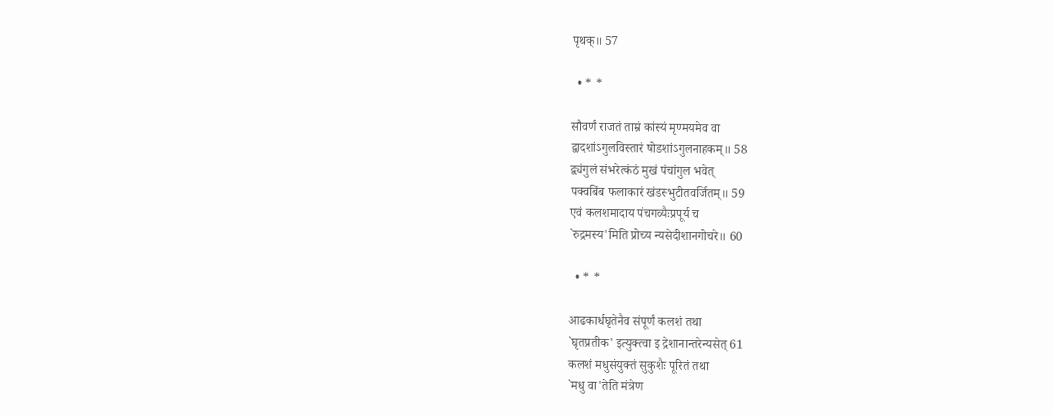पृथक्॥ 57

  • * *

सौवर्णं राजतं ताम्रं कांस्यं मृण्मयमेव वा
द्वादशांऽगुलविस्तारं षोडशांऽगुलनाहकम्॥ 58
द्व्यंगुलं संभरेत्कंठं मुखं पंचांगुल भवेत्
पक्वबिंब फलाकारं खंडस्भुटीतवर्जितम्॥ 59
एवं कलशमादाय पंचगव्यैःप्रपूर्य च
`रुद्रमस्य'मिति प्रोच्य न्यसेदीशानगोचरे॥ 60

  • * *

आढकार्धघृतेनैव संपूर्णं कलशं तथा
`घृतप्रतीक' इत्युक्त्वा इ द्रेशानान्तरेन्यसेत् 61
कलशं मधुसंयुक्तं सुकुशैः पूरितं तथा
`मधु वा'तेति मंत्रेण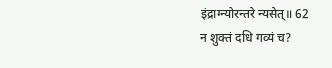इंद्राग्न्योरन्तरे न्यसेत्॥ 62
न शुक्तं दधि गव्यं च?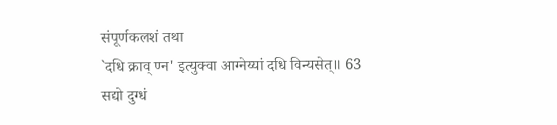संपूर्णकलशं तथा
`दधि क्राव् ण्न' इत्युक्वा आग्नेय्यां दधि विन्यसेत्॥ 63
सद्यो दुग्धं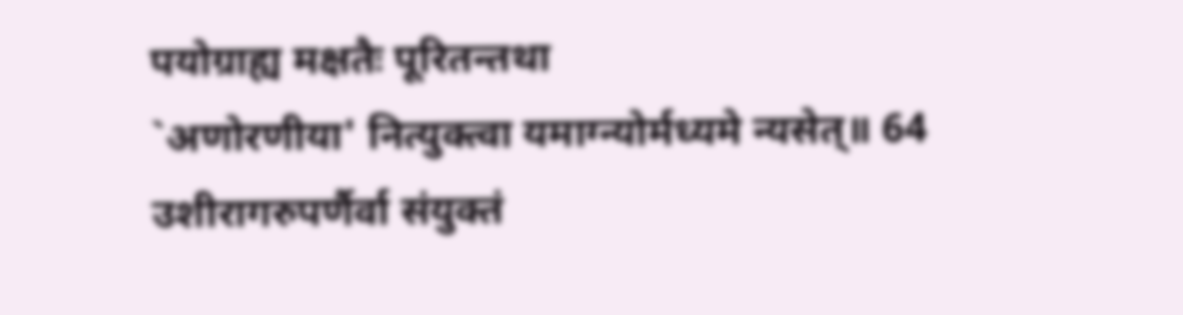पयोग्राह्य मक्षतैः पूरितन्तथा
`अणोरणीया' नित्युक्त्वा यमाग्न्योर्मध्यमे न्यसेत्॥ 64
उशीरागरुपर्णैर्वा संयुक्तं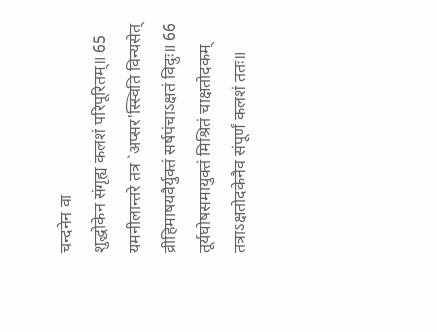चन्दनेन वा
शुद्धोकेन संगृह्य कलशं परिपूरितम्॥ 65
यमनीलान्तरे तत्र `अप्सर'स्स्विति विन्यसेत्
व्रीहिमाषयवैर्युक्तं सर्षपंचाऽक्षतं विदुः॥ 66
तूर्यघोषसमायुक्तं मिश्रितं चाक्षतोदकम्
तत्राऽक्षतोदकेनैव संपूर्णं कलशं ततः॥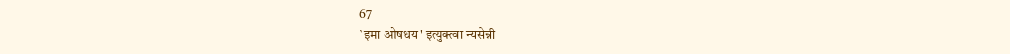67
`इमा ओषधय' इत्युक्त्वा न्यसेन्नी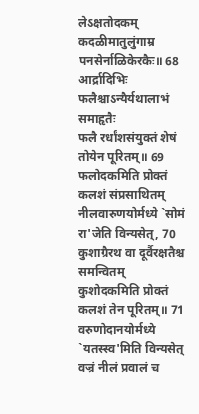लेऽक्षतोदकम्
कदळीमातुलुंगाम्र पनसेर्नाळिकेरकैः॥ 68
आर्द्रादिभिः फलैश्चाऽन्यैर्यथालाभं समाहृतैः
फलै रर्धांशसंयुक्तं शेषं तोयेन पूरितम्॥ 69
फलोदकमिति प्रोक्तं कलशं संप्रसाथितम्
नीलवारुणयोर्मध्ये `सोमं रा'जेति विन्यसेत्, 70
कुशाग्रैरथ वा दूर्वैरक्षतैश्च समन्वितम्
कुशोदकमिति प्रोक्तं कलशं तेन पूरितम्॥ 71
वरुणोदानयोर्मध्ये `यतस्स्व'मिति विन्यसेत्
वज्रं नीलं प्रवालं च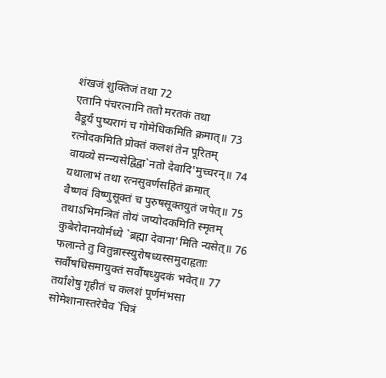शंखजं शुक्तिजं तथा 72
एतानि पंचरत्नानि ततो मरतकं तथा
वैडूर्यं पुष्यरागं च गोमेधिकमिति क्रमात्॥ 73
रत्नोदकमिति प्रोक्तं कलशं तेन पूरितम्
वायव्ये सन्न्यसेद्विद्वा`नतो देवादि'मुच्चरन्‌॥ 74
यथालाभं तथा रत्नसुवर्णसहितं क्रमात्
वैष्णवं विष्णुसूक्तं च पुरुषसूक्तयुतं जपेत्॥ 75
तथाऽभिमन्त्रितं तोयं जप्योदकमिति स्मृतम्
कुबेरोदानयोर्मध्ये `ब्रह्मा देवाना'मिति न्यसेत्॥ 76
फलान्ते तु वितुन्नास्स्युरोषध्यस्समुदाहृताः
सर्वौषधिसमायुक्तं सर्वौषध्युदकं भवेत्॥ 77
तर्यांशेषु गृहीतं च कलशं पूर्णमंभसा
सोमेशानास्तरेचैव `चित्रं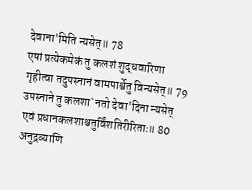देवाना'मिति न्यसेत्॥ 78
एषां प्रत्येकमेकं तु कलशं शुद्धवारिणा
गृहीत्वा तदुपस्नानं वामपार्श्वेतु विन्यसेत्॥ 79
उपस्नाने तु कलशा`नतो देवा'दिना न्यसेत्
एवं प्रधानकलशाश्चतुर्विंशतिरीरिताः॥ 80
अनुद्रव्याणि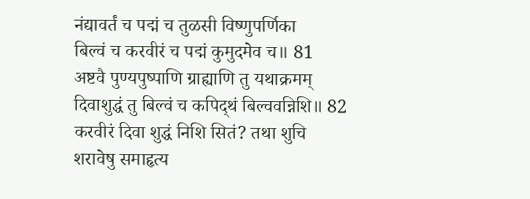नंद्यावर्तं च पद्मं च तुळसी विष्णुपर्णिका
बिल्वं च करवीरं च पद्मं कुमुदमेव च॥ 81
अष्टवै पुण्यपुष्पाणि ग्राह्याणि तु यथाक्रमम्
दिवाशुद्धं तु बिल्वं च कपिद्थं बिल्ववन्निशि॥ 82
करवीरं दिवा शुद्धं निशि सितं? तथा शुचि
शरावेषु समाहृत्य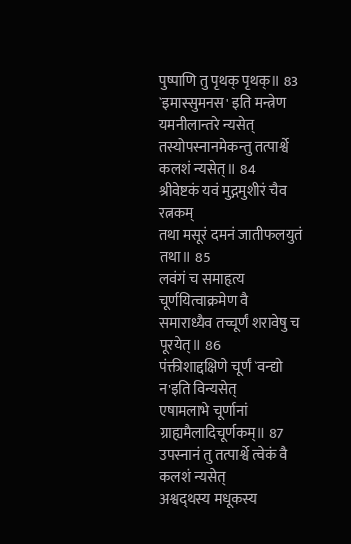पुष्पाणि तु पृथक् पृथक्॥ 83
`इमास्सुमनस' इति मन्त्रेण यमनीलान्तरे न्यसेत्
तस्योपस्नानमेकन्तु तत्पार्श्वे कलशं न्यसेत्॥ 84
श्रीवेष्टकं यवं मुद्गमुशीरं चैव रत्नकम्
तथा मसूरं दमनं जातीफलयुतं तथा॥ 85
लवंगं च समाहृत्य चूर्णयित्वाक्रमेण वै
समाराध्यैव तच्चूर्णं शरावेषु च पूरयेत्॥ 86
पंक्तीशाद्दक्षिणे चूर्णं `वन्द्यो न'इति विन्यसेत्
एषामलाभे चूर्णानां ग्राह्यमैलादिचूर्णकम्॥ 87
उपस्नानं तु तत्पार्श्वे त्वेकं वै कलशं न्यसेत्
अश्वद्थस्य मधूकस्य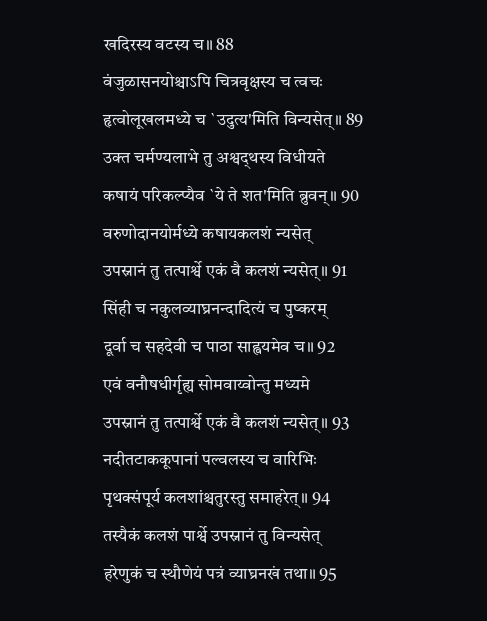खदिरस्य वटस्य च॥ 88
वंजुळासनयोश्चाऽपि चित्रवृक्षस्य च त्वचः
हृत्वोलूखलमध्ये च `उदुत्य'मिति विन्यसेत्॥ 89
उक्त चर्मण्यलाभे तु अश्वद्थस्य विधीयते
कषायं परिकल्प्यैव `ये ते शत'मिति ब्रुवन्‌॥ 90
वरुणोदानयोर्मध्ये कषायकलशं न्यसेत्
उपस्नानं तु तत्पार्श्वे एकं वै कलशं न्यसेत्॥ 91
सिंही च नकुलव्याघ्रनन्दादित्यं च पुष्करम्
दूर्वा च सहदेवी च पाठा साह्वयमेव च॥ 92
एवं वनौषधीर्गृह्य सोमवाय्वोन्तु मध्यमे
उपस्नानं तु तत्पार्श्वे एकं वै कलशं न्यसेत्॥ 93
नदीतटाककूपानां पल्वलस्य च वारिभिः
पृथक्संपूर्य कलशांश्चतुरस्तु समाहरेत्॥ 94
तस्यैकं कलशं पार्श्वे उपस्नानं तु विन्यसेत्
हरेणुकं च स्थौणेयं पत्रं व्याघ्रनखं तथा॥ 95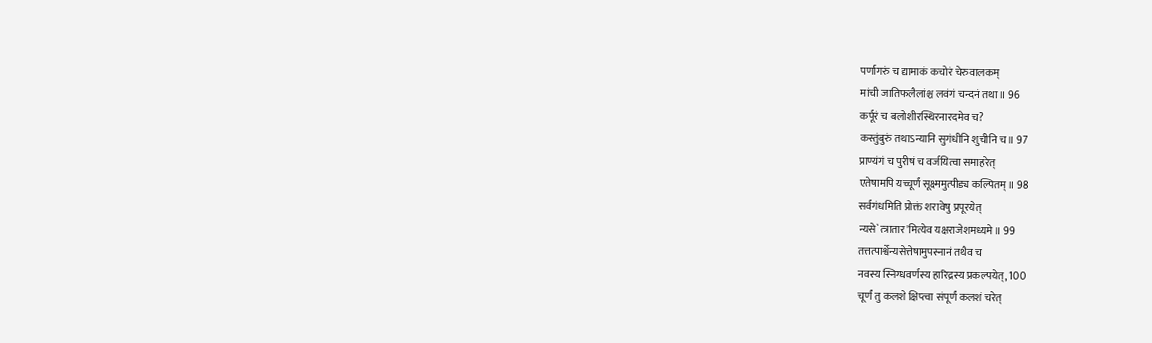पर्णागरुं च द्यामाकं कचोरं चेरुवालकम्
मांची जातिफलैलांश्च लवंगं चन्दनं तथा॥ 96
कर्पूरं च बलोशीरस्थिरनारदमेव च?
कस्तुंबुरुं तथाऽन्यानि सुगंधीनि शुचीनि च॥ 97
प्राण्यंगं च पुरीषं च वर्जयित्वा समाहरेत्
एतेषामपि यच्चूर्णं सूक्ष्ममुत्पीड्य कल्पितम्॥ 98
सर्वगंधमिति प्रोक्तं शरावेषु प्रपूरयेत्
न्यसे`त्त्रातार'मित्येव यक्षराजेशमध्यमे॥ 99
तत्तत्पार्श्वेन्यसेत्तेषामुपस्नानं तथैव च
नवस्य स्निग्धवर्णस्य हारिद्रस्य प्रकल्पयेत्, 100
चूर्णं तु कलशे क्षिप्त्वा संपूर्णं कलशं चरेत्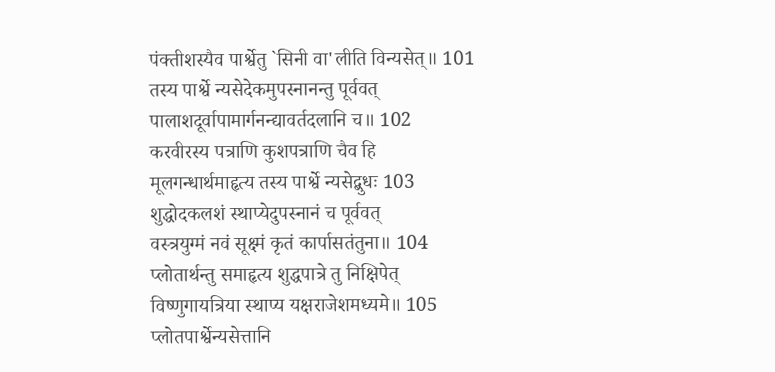पंक्तीशस्यैव पार्श्वेतु `सिनी वा'लीति विन्यसेत्॥ 101
तस्य पार्श्वे न्यसेदेकमुपस्नानन्तु पूर्ववत्
पालाशदूर्वापामार्गनन्द्यावर्तदलानि च॥ 102
करवीरस्य पत्राणि कुशपत्राणि चैव हि
मूलगन्धार्थमाहृत्य तस्य पार्श्वे न्यसेद्बुधः 103
शुद्धोदकलशं स्थाप्येदुपस्नानं च पूर्ववत्
वस्त्रयुग्मं नवं सूक्ष्मं कृतं कार्पासतंतुना॥ 104
प्लोतार्थन्तु समाहृत्य शुद्धपात्रे तु निक्षिपेत्
विष्णुगायत्रिया स्थाप्य यक्षराजेशमध्यमे॥ 105
प्लोतपार्श्वेन्यसेत्तानि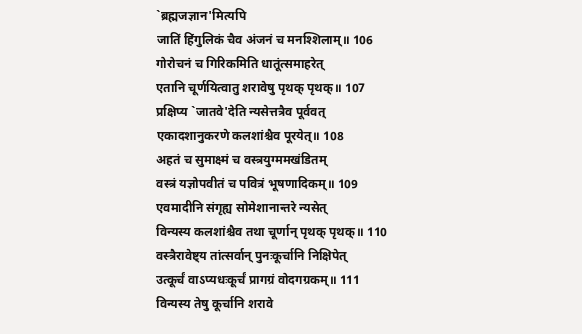`ब्रह्मजज्ञान'मित्यपि
जातिं हिंगुलिकं चैव अंजनं च मनश्शिलाम्॥ 106
गोरोचनं च गिरिकमिति धातूंत्समाहरेत्
एतानि चूर्णयित्वातु शरावेषु पृथक् पृथक्॥ 107
प्रक्षिप्य `जातवे'देति न्यसेत्तत्रैव पूर्ववत्
एकादशानुकरणे कलशांश्चैव पूरयेत्॥ 108
अहतं च सुमाक्ष्मं च वस्त्रयुग्ममखंडितम्
वस्त्रं यज्ञोपवीतं च पवित्रं भूषणादिकम्॥ 109
एवमादीनि संगृह्य सोमेशानान्तरे न्यसेत्
विन्यस्य कलशांश्चैव तथा चूर्णान्‌ पृथक् पृथक्॥ 110
वस्त्रैरावेष्ट्य तांत्सर्वान्‌ पुनःकूर्चानि निक्षिपेत्
उत्कूर्चं वाऽप्यधःकूर्चं प्रागग्रं वोदगग्रकम्॥ 111
विन्यस्य तेषु कूर्चानि शरावे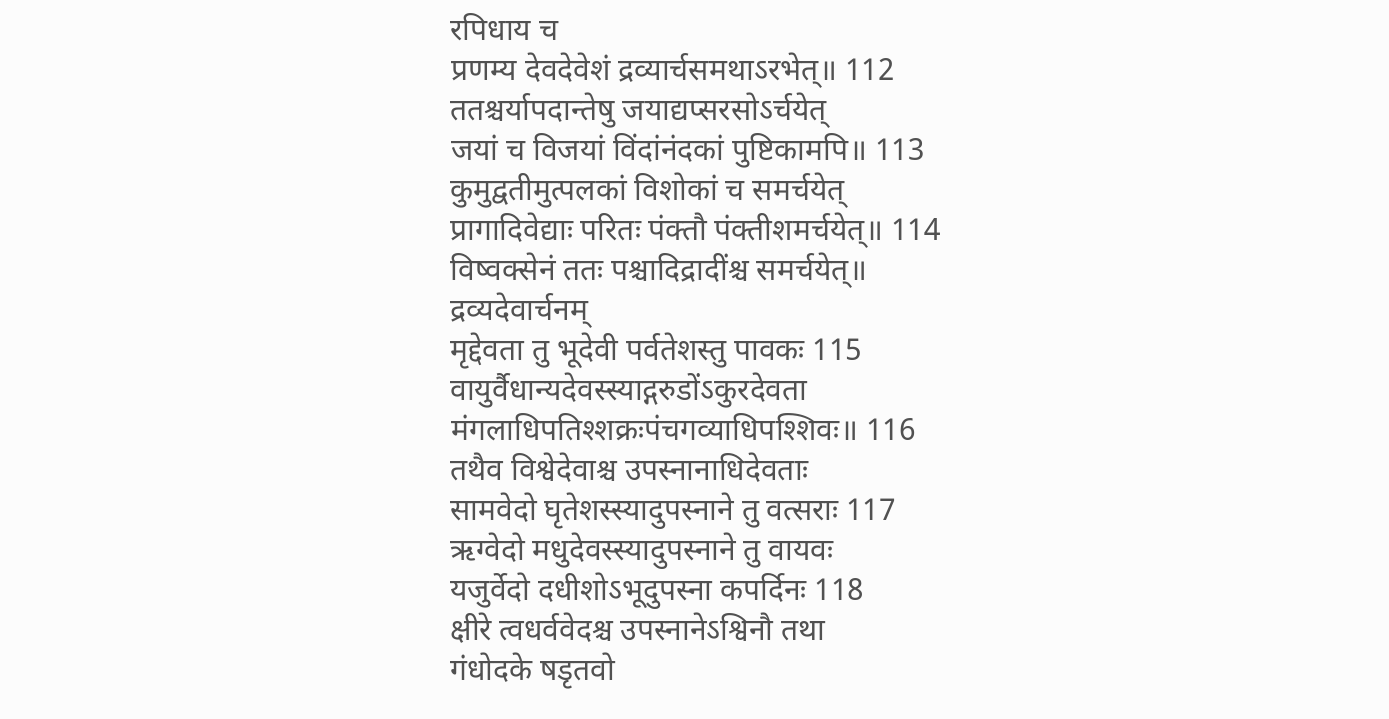रपिधाय च
प्रणम्य देवदेवेशं द्रव्यार्चसमथाऽरभेत्॥ 112
ततश्चर्यापदान्तेषु जयाद्यप्सरसोऽर्चयेत्
जयां च विजयां विंदांनंदकां पुष्टिकामपि॥ 113
कुमुद्वतीमुत्पलकां विशोकां च समर्चयेत्
प्रागादिवेद्याः परितः पंक्तौ पंक्तीशमर्चयेत्॥ 114
विष्वक्सेनं ततः पश्चादिद्रादींश्च समर्चयेत्॥
द्रव्यदेवार्चनम्
मृद्देवता तु भूदेवी पर्वतेशस्तु पावकः 115
वायुर्वैधान्यदेवस्स्याद्गरुडोंऽकुरदेवता
मंगलाधिपतिश्शक्रःपंचगव्याधिपश्शिवः॥ 116
तथैव विश्वेदेवाश्च उपस्नानाधिदेवताः
सामवेदो घृतेशस्स्यादुपस्नाने तु वत्सराः 117
ऋग्वेदो मधुदेवस्स्यादुपस्नाने तु वायवः
यजुर्वेदो दधीशोऽभूदुपस्ना कपर्दिनः 118
क्षीरे त्वधर्ववेदश्च उपस्नानेऽश्विनौ तथा
गंधोदके षडृतवो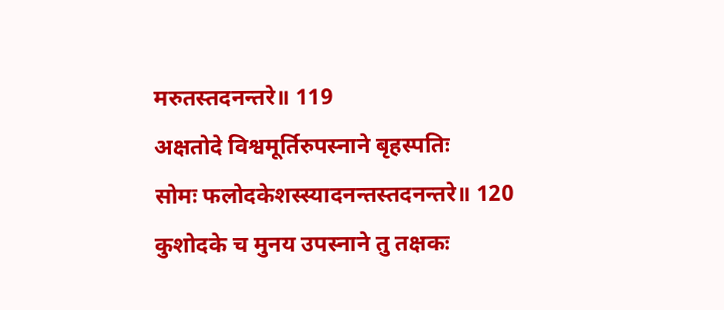मरुतस्तदनन्तरे॥ 119
अक्षतोदे विश्वमूर्तिरुपस्नाने बृहस्पतिः
सोमः फलोदकेशस्स्यादनन्तस्तदनन्तरे॥ 120
कुशोदके च मुनय उपस्नाने तु तक्षकः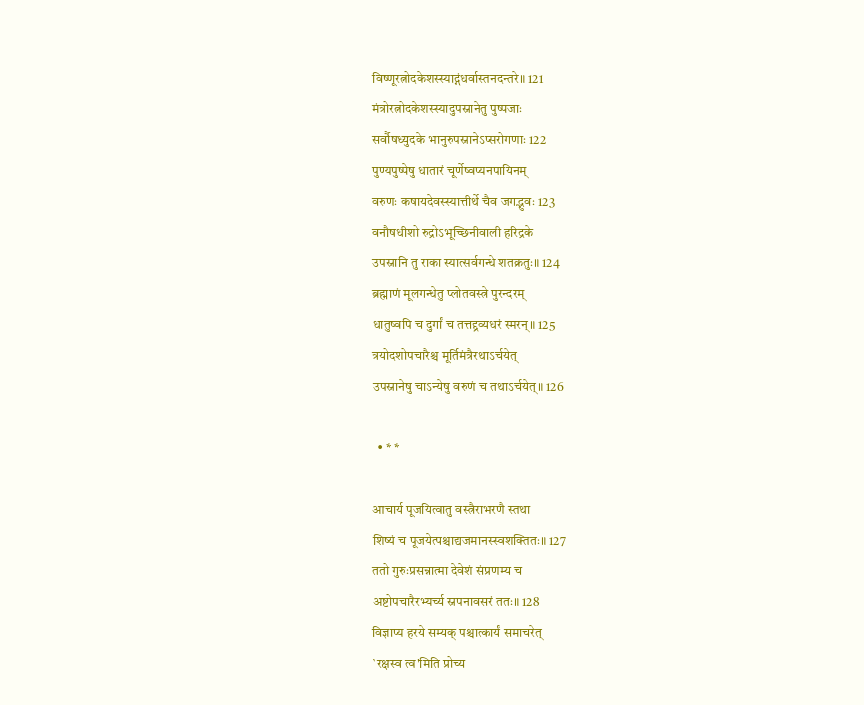विष्णूरत्नोदकेशस्स्याद्गंधर्वास्तनदन्तरे॥ 121
मंत्रोरत्नोदकेशस्स्यादुपस्नानेतु पुष्पजाः
सर्वौषध्युदके भानुरुपस्नानेऽप्सरोगणाः 122
पुण्यपुष्पेषु धातारं चूर्णेष्वप्यनपायिनम्
वरुणः कषायदेवस्स्यात्तीर्थे चैव जगद्भुवः 123
वनौषधीशो रुद्रोऽभूच्छिनीवाली हरिद्रके
उपस्नानि तु राका स्यात्सर्वगन्धे शतक्रतुः॥ 124
ब्रह्माणं मूलगन्धेतु प्लोतवस्त्रे पुरन्दरम्
धातुष्वपि च दुर्गां च तत्तद्द्रव्यधरं स्मरन्‌॥ 125
त्रयोदशोपचारैश्च मूर्तिमंत्रैरथाऽर्चयेत्
उपस्नानेषु चाऽन्येषु वरुणं च तथाऽर्चयेत्॥ 126

  • * *

आचार्य पूजयित्वातु वस्त्रैराभरणै स्तथा
शिष्यं च पूजयेत्पश्चाद्यजमानस्स्वशक्तितः॥ 127
ततो गुरुःप्रसन्नात्मा देवेशं संप्रणम्य च
अष्टोपचारैरभ्यर्च्य स्नपनावसरं ततः॥ 128
विज्ञाप्य हरये सम्यक् पश्चात्कार्यं समाचरेत्
`रक्षस्व त्व'मिति प्रोच्य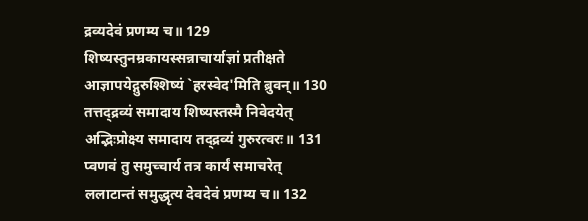द्रव्यदेवं प्रणम्य च॥ 129
शिष्यस्तुनम्रकायस्सन्नाचार्याज्ञां प्रतीक्षते
आज्ञापयेद्गुरुश्शिष्यं `हरस्वेद'मिति ब्रुवन्‌॥ 130
तत्तद्द्रव्यं समादाय शिष्यस्तस्मै निवेदयेत्
अद्भिःप्रोक्ष्य समादाय तद्द्रव्यं गुरुरत्वरः॥ 131
प्वणवं तु समुच्चार्य तत्र कार्यं समाचरेत्
ललाटान्तं समुद्धृत्य देवदेवं प्रणम्य च॥ 132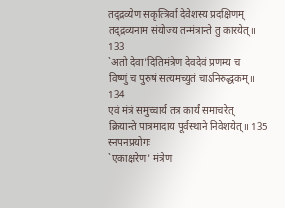तद्द्रव्येण सकृत्त्रिर्वा देवेशस्य प्रदक्षिणम्
तद्द्रव्यनाम संयोज्य तन्मंत्रान्ते तु कारयेत्॥ 133
`अतो देवा'दितिमंत्रेण देवदेवं प्रणम्य च
विष्णुं च पुरुषं सत्यमच्युतं चाऽनिरुद्धकम्॥ 134
एवं मंत्रं समुच्चार्य तत्र कार्यं समाचरेत्
क्रियान्ते पात्रमादाय पूर्वस्थाने निवेशयेत्॥ 135
स्नपनप्रयोगः
`एकाक्षरेण' मंत्रेण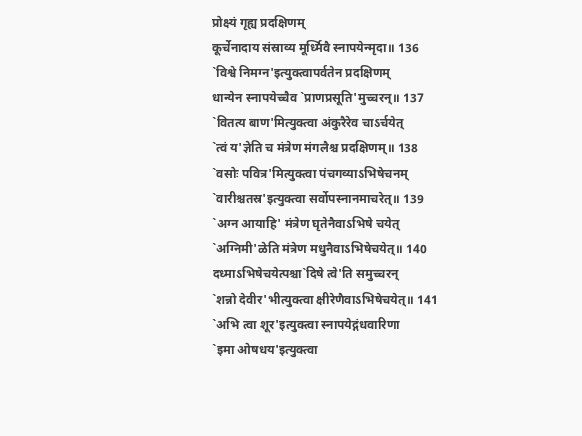प्रोक्ष्यं गृह्य प्रदक्षिणम्
कूर्चेनादाय संस्राव्य मूर्ध्मिवै स्नापयेन्मृदा॥ 136
`विश्वे निमग्न'इत्युक्त्वापर्वतेन प्रदक्षिणम्
धान्येन स्नापयेच्चैव `प्राणप्रसूति'मुच्चरन्‌॥ 137
`वितत्य बाण'मित्युक्त्वा अंकुरैरेव चाऽर्चयेत्
`त्वं य'ज्ञेति च मंत्रेण मंगलैश्च प्रदक्षिणम्॥ 138
`वसोः पवित्र'मित्युक्त्वा पंचगव्याऽभिषेचनम्
`वारीश्चतस्र'इत्युक्त्वा सर्वोपस्नानमाचरेत्॥ 139
`अग्न आयाहि' मंत्रेण घृतेनैवाऽभिषे चयेत्
`अग्निमी'ळेति मंत्रेण मधुनैवाऽभिषेचयेत्॥ 140
दध्माऽभिषेचयेत्पश्चा`दिषे त्वे'ति समुच्चरन्
`शन्नो देवीर'भीत्युक्त्वा क्षीरेणैवाऽभिषेचयेत्॥ 141
`अभि त्वा शूर'इत्युक्त्वा स्नापयेद्गंधवारिणा
`इमा ओषधय'इत्युक्त्वा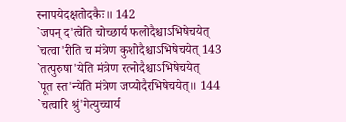स्नापयेदक्षतोदकैः॥ 142
`जपन्‌ द'त्वेति चोच्छार्य फलोदैश्चाऽभिषेचयेत्
`चत्वा'रीति च मंत्रेण कुशोदैश्चाऽभिषेचयेत् 143
`तत्पुरुषा'येति मंत्रेण रत्नोदैश्चाऽभिषेचयेत्
`पूत स्त'न्येति मंत्रेण जप्योदैरभिषेचयेत्॥ 144
`चत्वारि श्रुं'गेत्युच्चार्य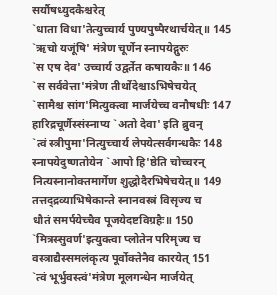सर्यौषध्युदकैश्चरेत्
`धाता विधा'तेत्युच्चार्य पुण्यपुष्पैरथार्चयेत्॥ 145
`ऋचो यजूंषि' मंत्रेण चूर्णेन स्नापयेद्गुरुः
`स एष देव' उच्चार्य उद्वर्तेत कषायकैः॥ 146
`स सर्ववेत्ता'मंत्रेण तीर्थोदेश्चाऽभिषेचयेत्
`सामैश्च सांग'मित्युक्त्वा मार्जयेच्च वनौषधीः 147
हारिद्रचूर्णैस्संस्नाप्य `अतो देवा' इति ब्रुवन्‌
`त्वं स्त्रीपुमा'नित्युच्चार्य लेपयेत्सर्वगन्धकैः 148
स्नापयेदुष्णतोयेन `आपो हि'ष्ठेति चोच्चरन्‌
नित्यस्नानोक्तमार्गेण शुद्धोदैरभिषेचयेत्॥ 149
तत्तद्द्रव्याभिषेकान्ते स्नानवस्त्रं विसृज्य च
धौतं समर्पयेच्चैव पूजयेदष्टविग्रहैः॥ 150
`मित्रस्सुवर्ण'इत्युक्त्वा प्लोतेन परिमृज्य च
वस्त्राद्यैस्समलंकृत्य पूर्वोक्तेनैव कारयेत् 151
`त्वं भूर्भुवस्त्वं'मंत्रेण मूलगन्धेन मार्जयेत्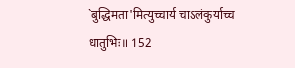`बुद्धिमता'मित्युच्चार्य चाऽलंकुर्याच्च धातुभिः॥ 152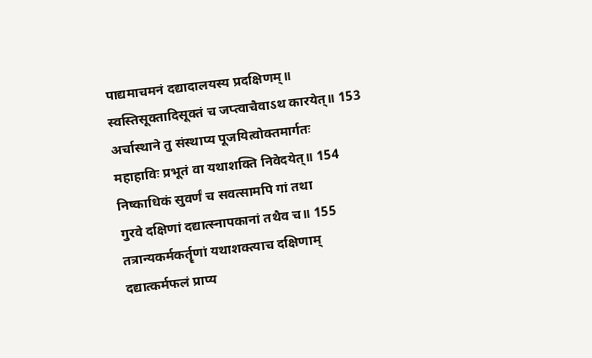पाद्यमाचमनं दद्यादालयस्य प्रदक्षिणम्॥
स्वस्तिसूक्तादिसूक्तं च जप्त्वाचैवाऽथ कारयेत्॥ 153
अर्चास्थाने तु संस्थाप्य पूजयित्वोक्तमार्गतः
महाहाविः प्रभूतं वा यथाशक्ति निवेदयेत्॥ 154
निष्काधिकं सुवर्णं च सवत्सामपि गां तथा
गुरवे दक्षिणां दद्यात्स्नापकानां तथैव च॥ 155
तत्रान्यकर्मकर्तॄणां यथाशक्त्याच दक्षिणाम्
दद्यात्कर्मफलं प्राप्य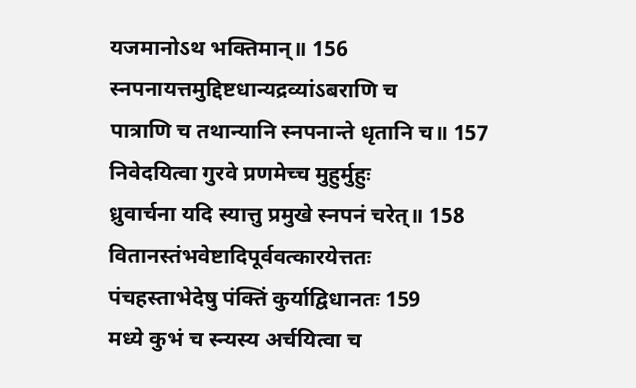यजमानोऽथ भक्तिमान्‌॥ 156
स्नपनायत्तमुद्दिष्टधान्यद्रव्यांऽबराणि च
पात्राणि च तथान्यानि स्नपनान्ते धृतानि च॥ 157
निवेदयित्वा गुरवे प्रणमेच्च मुहुर्मुहुः
ध्रुवार्चना यदि स्यात्तु प्रमुखे स्नपनं चरेत्॥ 158
वितानस्तंभवेष्टादिपूर्ववत्कारयेत्ततः
पंचहस्ताभेदेषु पंक्तिं कुर्याद्विधानतः 159
मध्ये कुभं च स्न्यस्य अर्चयित्वा च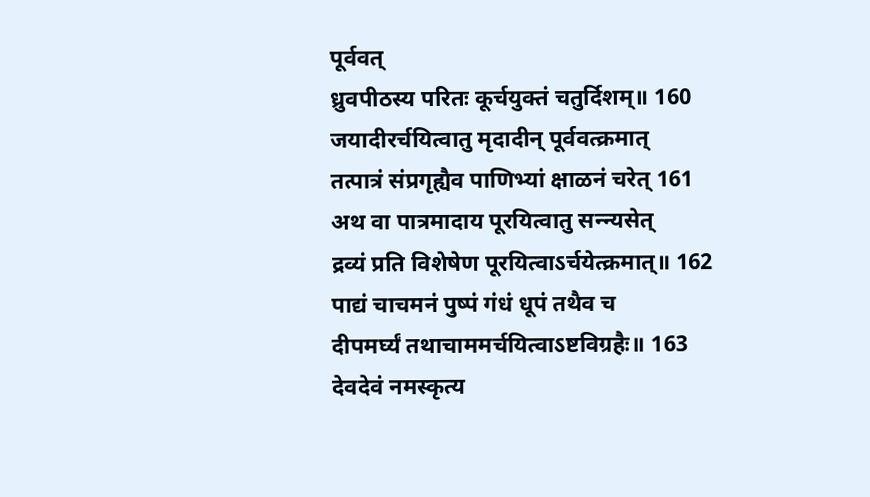पूर्ववत्‌
ध्रुवपीठस्य परितः कूर्चयुक्तं चतुर्दिशम्॥ 160
जयादीरर्चयित्वातु मृदादीन्‌ पूर्ववत्क्रमात्‌
तत्पात्रं संप्रगृह्यैव पाणिभ्यां क्षाळनं चरेत् 161
अथ वा पात्रमादाय पूरयित्वातु सन्न्यसेत्
द्रव्यं प्रति विशेषेण पूरयित्वाऽर्चयेत्क्रमात्॥ 162
पाद्यं चाचमनं पुष्पं गंधं धूपं तथैव च
दीपमर्घ्यं तथाचाममर्चयित्वाऽष्टविग्रहैः॥ 163
देवदेवं नमस्कृत्य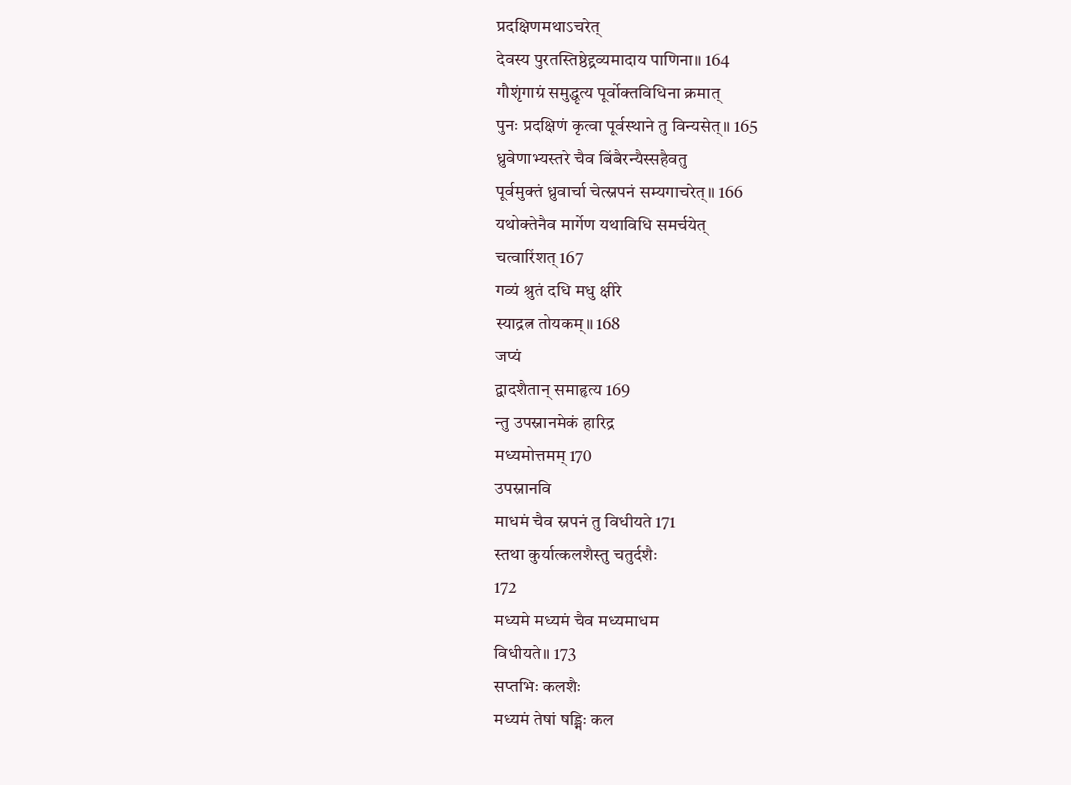प्रदक्षिणमथाऽचरेत्
देवस्य पुरतस्तिष्ठेद्द्रव्यमादाय पाणिना॥ 164
गौशृंगाग्रं समुद्धृत्य पूर्वोक्तविधिना क्रमात्
पुनः प्रदक्षिणं कृत्वा पूर्वस्थाने तु विन्यसेत्॥ 165
ध्रुवेणाभ्यस्तरे चैव बिंबैरन्यैस्सहैवतु
पूर्वमुक्तं ध्रुवार्चा चेत्स्नपनं सम्यगाचरेत्॥ 166
यथोक्तेनैव मार्गेण यथाविधि समर्चयेत्
चत्वारिंशत् 167
गव्यं श्रुतं दधि मधु क्षीरे
स्याद्रत्न तोयकम्॥ 168
जप्यं
द्वादशैतान्‌ समाहृत्य 169
न्तु उपस्नानमेकं हारिद्र
मध्यमोत्तमम् 170
उपस्नानवि
माधमं चैव स्नपनं तु विधीयते 171
स्तथा कुर्यात्कलशैस्तु चतुर्दशैः
172
मध्यमे मध्यमं चैव मध्यमाधम
विधीयते॥ 173
सप्तभिः कलशैः
मध्यमं तेषां षड्भिः कल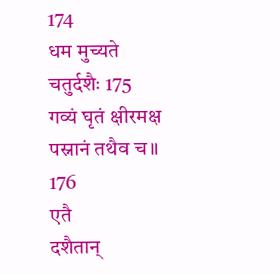174
धम मुच्यते
चतुर्दशैः 175
गव्यं घृतं क्षीरमक्ष
पस्नानं तथैव च॥ 176
एतै
दशैतान्‌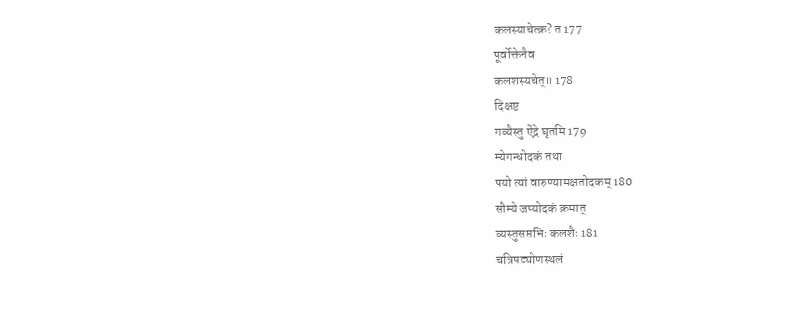कलस्याचेत्क्र? त 177
पूर्वोक्तेनैव
कलशस्यचेत्॥ 178
दिक्षष्ट
गव्यैस्तु ऐंद्रे घृतमि 179
म्येगन्धोदकं तथा
पयो त्यां वारुण्यामक्षतोदकम् 180
सौम्ये जप्योदकं क्रमात्
व्यस्तुसप्तभिः कलशैः 181
चत्रिषट्योणस्थलं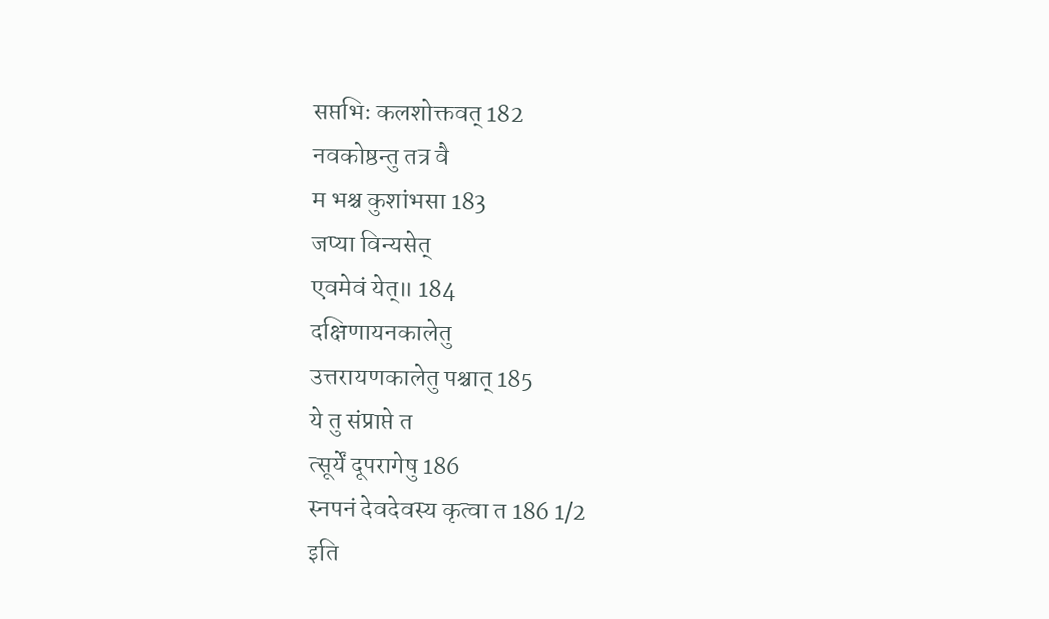सप्तभिः कलशोक्तवत् 182
नवकोष्ठन्तु तत्र वै
म भश्च कुशांभसा 183
जप्या विन्यसेत्
एवमेवं येत्॥ 184
दक्षिणायनकालेतु
उत्तरायणकालेतु पश्चात् 185
ये तु संप्राप्ते त
त्सूर्यें दूपरागेषु 186
स्नपनं देवदेवस्य कृत्वा त 186 1/2
इति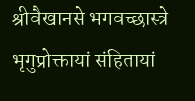श्रीवैखानसे भगवच्छास्त्रे भृगुप्रोक्तायां संहितायां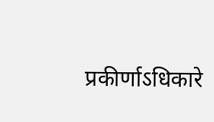प्रकीर्णाऽधिकारे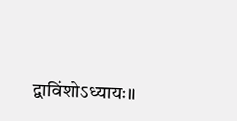द्वाविंशोऽध्यायः॥